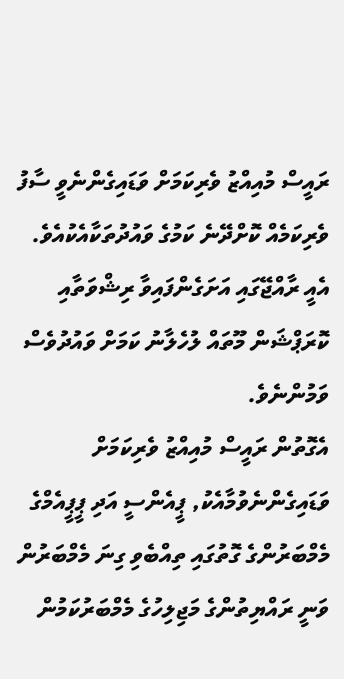ރައީސް މުއިއްޒު ވެރިކަމަށް ވަޑައިގެންނެވީ ސާފު ވެރިކަމެއް ކޮށްދޭނެ ކަމުގެ ވައުދުތަކާއެކުއެވެ. އެއީ ރާއްޖޭގައި އަށަގެންފައިވާ ރިޝްވަތާއި ކޮރަޕްޝަން މޫތައް ލުހެލާނު ކަމަށް ވައުދުވެސް ވަމުންނެވެ.
އެގޮތުން ރައީސް މުއިއްޒު ވެރިކަމަށް ވަޑައިގެންނެވުމާއެކު, ޕީއެންސީ އަދި ޕީޕީއެމްގެ މެމްބަރުންގެ ގޮތުގައި ތިއްބެވި ގިނަ މެމްބަރުން ވަނީ ރައްޔިތުންގެ މަޖިލިހުގެ މެމްބަރުކަމުން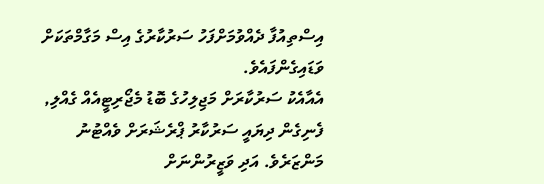އިސްތިއުފާ ދެއްވުމަށްފަހު ސަރުކާރުގެ އިސް މަގާމްތަކަށް ވަޑައިގެންފައެވެ.
އެއާއެކު ސަރުކާރަށް މަޖިލިހުގެ ބޮޑު މެޖޯރިޓީއެއް ގެއްލި, ފެނިގެން ދިޔައީ ސަރުކާރު ޕްރެޝަރަށް ވެއްޓުނު މަންޒަރެވެ. އަދި ވަޒީރުންނަށް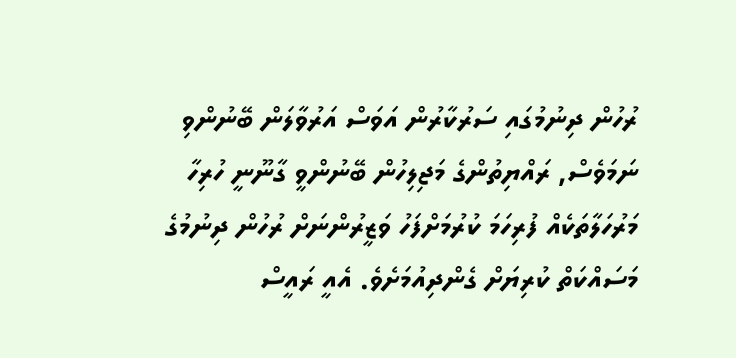ރުހުން ދިނުމުގައި ސަރުކާރުން އަވަސް އަރުވާލަން ބޭނުންވި ނަމަވެސް, ރައްޔިތުންގެ މަޖިލިހުން ބޭނުންވީ ގާނޫނީ ހުރިހާ މަރުހަލާތަކެއް ފުރިހަމަ ކުރުމަށްފަހު ވަޒީރުންނަށް ރުހުން ދިނުމުގެ މަސައްކަތް ކުރިޔަށް ގެންދިއުމަށެވެ. އެއީ ރައީސް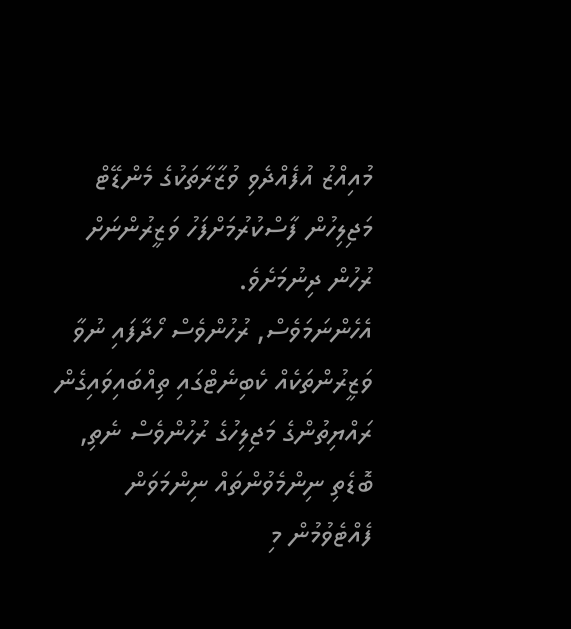މުއިއްޒު އުފެއްދެވި ވުޒާރާތަކުގެ މެންޑޭޓް މަޖިލިހުން ފާސްކުރުމަށްފަހު ވަޒީރުންނަށް ރުހުން ދިނުމަށެވެ.
އެހެންނަމަވެސް, ރުހުންވެސް ހޯދާފައި ނުވާ ވަޒީރުންތަކެއް ކެބިނެޓްގައި ތިއްބައިވައިގެން ރައްޔިތުންގެ މަޖިލިހުގެ ރުހުންވެސް ނެތި, ބޮޑެތި ނިންމެވުންތައް ނިންމަވަން ފެއްޓެވުމުން މި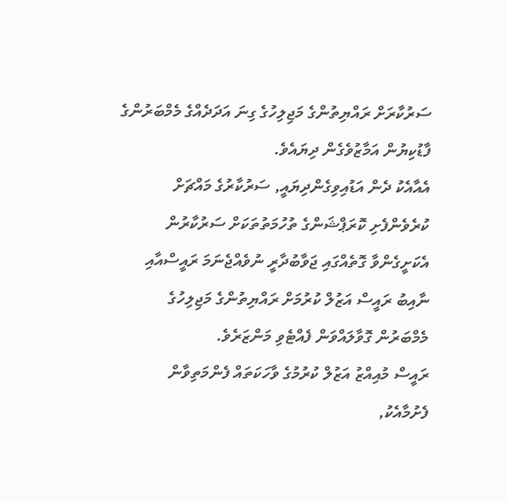ސަރުކާރަށް ރައްޔިތުންގެ މަޖިލިހުގެ ގިނަ އަދަދެއްގެ މެމްބަރުންގެ ފާޑުކިޔުން އަމާޒުވެގެން ދިޔައެވެ.
އެއާއެކު ދެން އަޑުއިވިގެންދިޔައީ, ސަރުކާރުގެ މައްޗަށް ކުރެވެންފެށި ކޮރަޕްޝަންގެ ތުހުމަތުތަކަށް ސަރުކާރުން އެކަށީގެންވާ ގޮތެއްގައި ޖަވާބުދާރީ ނުވެއްޖެނަމަ ރައީސްއާއި ނާއިބު ރައީސް އަޒުލް ކުރުމަށް ރައްޔިތުންގެ މަޖިލިހުގެ މެމްބަރުން ގޮވާލައްވަން ފެއްޓެވި މަންޒަރެވެ.
ރައީސް މުއިއްޒު އަޒުލް ކުރުމުގެ ވާހަކަތައް ފެންމަތިވާން ފެށުމާއެކު,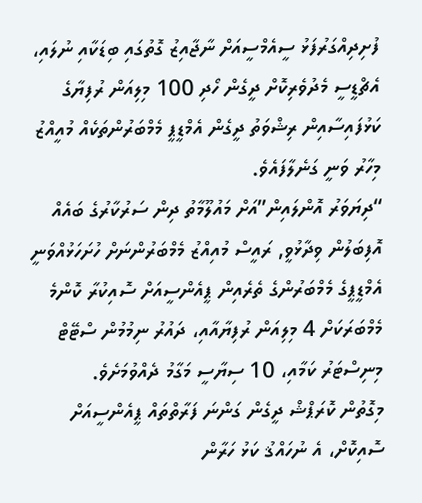ފުށިދިއްގަރުފަޅު ސީއެމްސީއަށް ނާޖާއިޒު ގޮތުގައި ބިޑަކާއި ނުލައި، އެޗްޑީސީ މެދުވެރިކޮށް ދީގެން ހޯދި 100 މިލިއަން ރުފިޔާގެ ކަޅުފައިސާއިން ރިޝްވަތު ދީގެން އެމްޑީޕީ މެމްބަރުންތަކެއް މުއީއްޒު މިހާރު ވަނީ ގަނެލާފައެވެ.
“ދިޔަވަރު އޮންލައިން”އަށް މައުލޫމާތު ދިން ސަރުކާރުގެ ބައެއް އޮފިބަލުން ވިދާޅުވީ, ރައީސް މުއިއްޒު މެމްބަރުންނަށް ހުށަހަޅުއްވަނީ އެމްޑީޕީގެ މެމްބަރުންގެ ތެރެއިން ޕީއެންސީއަށް ސޮއިކުރާ ކޮންމެ މެމްބަރަކަށް 4 މިލިއަން ރުފިޔާއާއި، ދައުރު ނިމުމުން ސްޓޭޓް މިނިސްޓަރު ކަމާއި، 10 ސިޔާސީ މަގާމު ދެއްވުމަށެވެ.
މިގޮތުން ކޮރަޕްޝް ދީގެން ގަންނަ ފަރާތްތައް ޕީއެންސީއަށް ސޮއިކޮށް، އެ ނުހައްޤު ކަޅު ހަރާން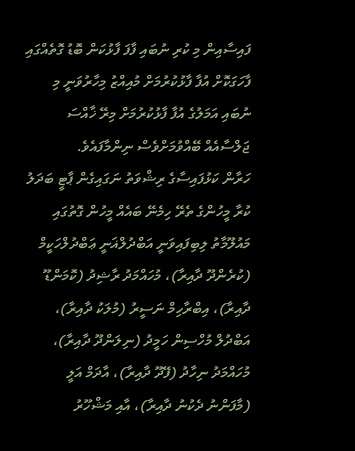ފައިސާއިން މި ކުރި ނުބައި ފާފަ ފާޅުކަން ބޮޑު ގޮތެއްގައި ފާހަގަކޮށް އުފާ ފާޅުކުރުމަށް މުއިއްޒު މިހާރުވަނީ މި ނުބައި އަމަލުގެ އުފާ ފާޅުކުރުމަށް މިރޭ ޚާއްސަ ޖަލްސާއެއް ބޭއްވުމަށްވެސް ނިންމާފައެވެ.
ހަރާން ކަޅުފައިސާގެ ރިޝްވަތު ނަގައިގެން ޕާޓީ ބަދަލު ކުރާ މީހުންގެ ތެރޭ ހިމެނޭ ބައެއް މީހުން ގޮތުގައި މައުލޫމާތު ލިބިފައިވަނީ އަބްދުލްޣަނީ ޢަބްދުލްހަކީމް (ކުރެންދޫ ދާއިރާ)، މުހައްމަދު ރާޝިދު (ކޮމަންޑޫ ދާއިރާ)، އިބްރާހިމް ނަސީރު (މުލަކު ދާއިރާ)، އަބްދުލް މުހްސިން ހަމީދު (ނިލަންދޫ ދާއިރާ)، މުހައްމަދު ނިހާދު (ފޭދޫ ދާއިރާ)، އާދަމް އަލީ (މާފަންނު ދެކުނު ދާއިރާ)، އާއި މަޝްހޫރު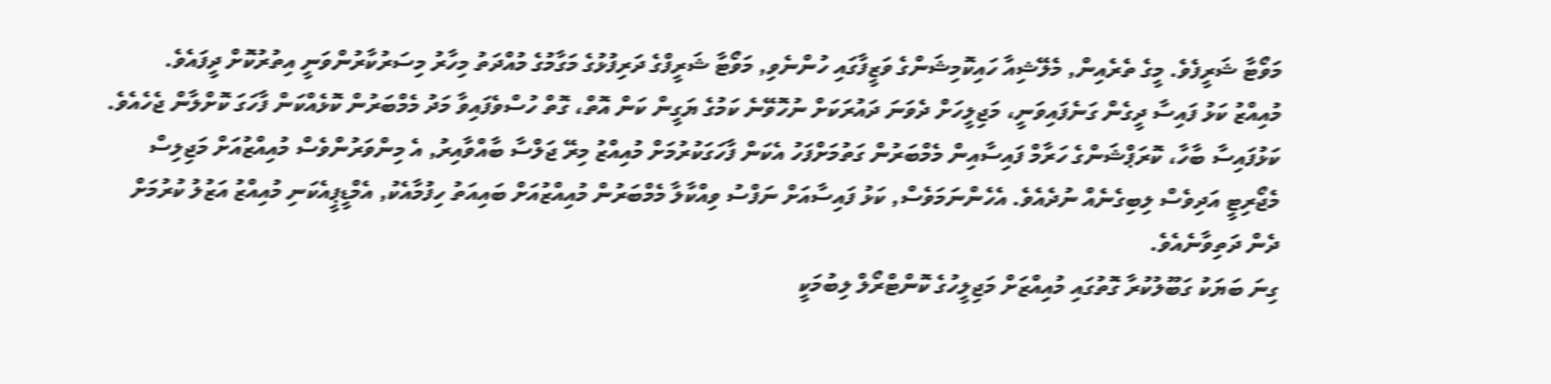މަވޯޓާ ޝަރީފެވެ. މީގެ ތެރެއިން, މެލޭޝިއާ ހައިކޮމިޝަންގެ ވަޒީފާގައި ހުންނެވި, މަވޯޓާ ޝަރީފްގެ ދަރިފުޅުގެ މަގާމުގެ މުއްދަތު މިހާރު މިސަރުކާރުންވަނީ އިތުރުކޮށް ދީފައެވެ.
މުއިއްޒު ކަޅު ފައިސާ ދީގެން ގަނެފައިވަނީ، މަޖިލީހަށް ދެވަނަ ދައުރަކަށް ނުހޮވޭނެ ކަމުގެ ޔަގީން ކަން އޮތް، ގޮތް ހުސްވެފައިވާ މަދު މެމްބަރުން ކޮޅެއްކަން ފާހަގަ ކޮށްލާން ޖެހެއެވެ.
ކަޅުފައިސާ ބާހާ، ކޮރަޕްޝަންގެ ހަރާމް ފައިސާއިން މެމްބަރުން ގަތުމަށްފަހު އެކަން ފާހަގަކުރުމަށް މުއިއްޒު މިރޭ ޖަލްސާ ބާއްވާއިރު, އެ މިންވަރުންވެސް މުއިއްޒުއަށް މަޖިލިސް މެޖޯރިޓީ އަދިވެސް ލިބިގެނެއް ނުދެއެވެ. އެހެންނަމަވެސް, ކަޅު ފައިސާއަށް ނަފްސު ވިއްކާލާ މެމްބަރުން މުއިއްޒުއަށް ބައިއަތު ހިފުމާއެކު, އެމްޑީޕީއެކަނި މުއިއްޒު އަޒުލު ކުރުމަށް ދެން ދަތިވާނެއެވެ.
ގިނަ ބަޔަކު ގަބޫލުކުރާ ގޮތުގައި މުއިއްޒަށް މަޖިލީހުގެ ކޮންޓްރޯލް ލިބުމަކީ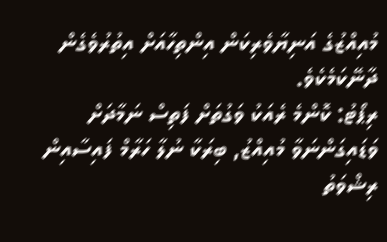މުއިއްޒުގެ އަނިޔާވެރިކަން އިންތިހާއަށް އިތުރުވެގެން ދާނޭކަމެކެވެ.
ރިޕޯޓު: ކޮންމެ ރެއަކު ވަގުތަށް ފަތިސް ނަމާދަށް ވަޑައިގަންނަވާ މުއިއްޒު, ބިރަކާ ނުލާ ހަރާމް ފައިސާއިން ރިޝްވަތު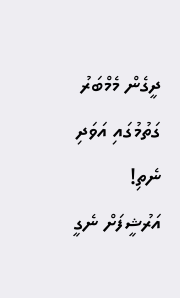ދީގެން މެމްބަރު ގަތުމުގައި އަވަދި ނެތި!
އަރުޝީފަށް ނެގީ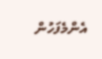އެންމެފަހުން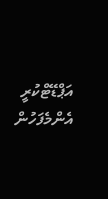އަޕްޑޭޓްކުރީ
އެންމެފަހުން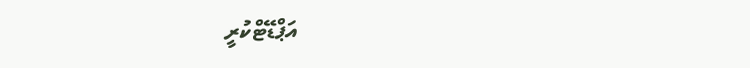އަޕްޑޭޓްކުރީ